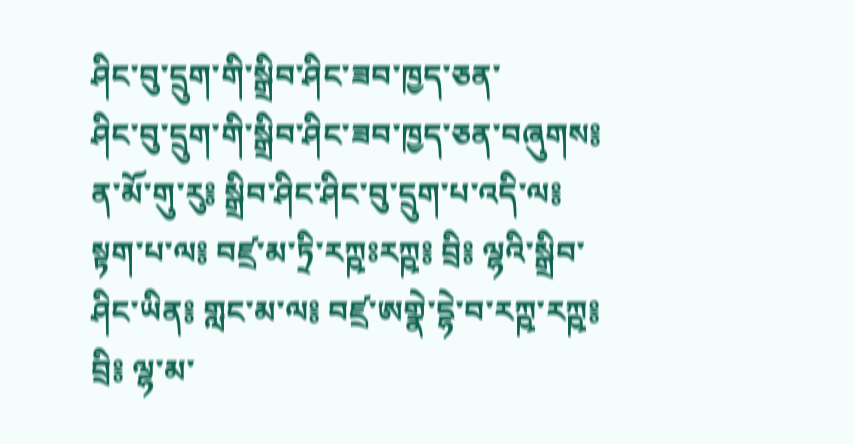ཤིང་བུ་དྲུག་གི་སྒྲིབ་ཤིང་ཟབ་ཁྱད་ཅན་
ཤིང་བུ་དྲུག་གི་སྒྲིབ་ཤིང་ཟབ་ཁྱད་ཅན་བཞུགས༔ ན་མོ་གུ་རུ༔ སྒྲིབ་ཤིང་ཤིང་བུ་དྲུག་པ་འདི་ལ༔ སྟག་པ་ལ༔ བཛྲ་མ་ཏྲི་རཀྵཿརཀྵ༔ བྲི༔ ལྷའི་སྒྲིབ་ཤིང་ཡིན༔ གླང་མ་ལ༔ བཛྲ་ཨགྣེ་དྷེ་བ་རཀྵ་རཀྵ༔ བྲི༔ ལྷ་མ་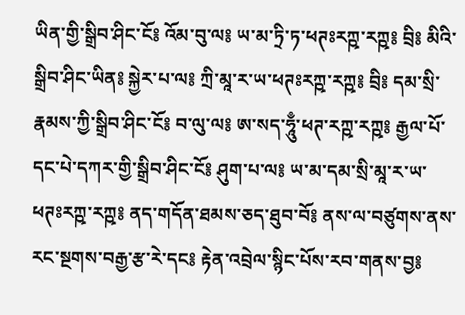ཡིན་གྱི་སྒྲིབ་ཤིང་ངོ༔ འོམ་བུ་ལ༔ ཡ་མ་ཏྲི་ཏ་ཕཊཿརཀྵ་རཀྵ༔ བྲི༔ མིའི་སྒྲིབ་ཤིང་ཡིན༔ སྐྱེར་པ་ལ༔ ཀྲི་མཱ་ར་ཡ་ཕཊཿརཀྵ་རཀྵ༔ བྲི༔ དམ་སྲི་རྣམས་ཀྱི་སྒྲིབ་ཤིང་ངོ༔ བ་ལུ་ལ༔ ཨ་སད་ཧཱུྃ་ཕཊ་རཀྵ་རཀྵ༔ རྒྱལ་པོ་དང་པེ་དཀར་གྱི་སྒྲིབ་ཤིང་ངོ༔ ཤུག་པ་ལ༔ ཡ་མ་དམ་སྲི་མཱ་ར་ཡ་ཕཊཿརཀྵ་རཀྵ༔ ནད་གདོན་ཐམས་ཅད་ཐུབ་བོ༔ ནས་ལ་བཙུགས་ནས་རང་སྔགས་བརྒྱ་རྩ་རེ་དང༔ རྟེན་འབྲེལ་སྙིང་པོས་རབ་གནས་བྱ༔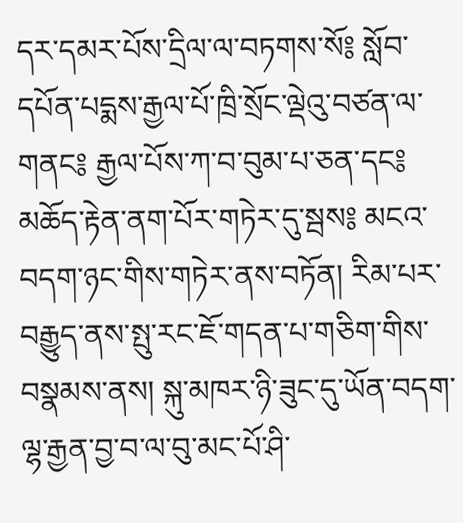དར་དམར་པོས་དྲིལ་ལ་བཏགས་སོ༔ སློབ་དཔོན་པདྨས་རྒྱལ་པོ་ཁྲི་སྲོང་ལྡེའུ་བཙན་ལ་གནང༔ རྒྱལ་པོས་ཀ་བ་བུམ་པ་ཅན་དང༔ མཆོད་རྟེན་ནག་པོར་གཏེར་དུ་སྦས༔ མངའ་བདག་ཉང་གིས་གཏེར་ནས་བཏོན། རིམ་པར་བརྒྱུད་ནས་སྤུ་རང་ཇོ་གདན་པ་གཅིག་གིས་བསྣམས་ནས། སྐུ་མཁར་ཉི་ཟུང་དུ་ཡོན་བདག་ལྷ་རྒྱན་བྱ་བ་ལ་བུ་མང་པོ་ཤི་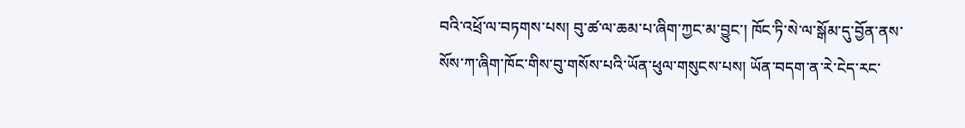བའི་འཕྲོ་ལ་བཏགས་པས། བུ་ཚ་ལ་ཆམ་པ་ཞིག་ཀྱང་མ་བྱུང་། ཁོང་ཏི་སེ་ལ་སྒོམ་དུ་བྱོན་ནས་སོས་ཀ་ཞིག་ཁོང་གིས་བུ་གསོས་པའི་ཡོན་ཕུལ་གསུངས་པས། ཡོན་བདག་ན་རེ་ངེད་རང་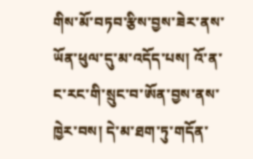གིས་མོ་བཏབ་རྩིས་བྱས་ཟེར་ནས་ཡོན་ཕུལ་དུ་མ་འདོད་པས། འོ་ན་ང་རང་གི་སྲུང་བ་ཨོན་བྱས་ནས་ཁྱེར་བས། དེ་མ་ཐག་ཏུ་གདོན་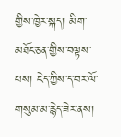གྱིས་ཁྱེར་སྐད། མིག་མཐོང་ཅན་གྱིས་བལྟས་པས། ངེད་ཀྱིས་ད་བར་ལོ་གསུམ་མ་རྙེད་ཟེར་ནས།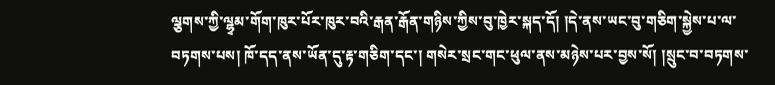ལྕགས་ཀྱི་ལྷྭམ་གོག་ཁུར་པོར་ཁུར་བའི་རྒན་རྒོན་གཉིས་ཀྱིས་བུ་ཁྱེར་སྐད་དོ། །དེ་ནས་ཡང་བུ་གཅིག་སྐྱེས་པ་ལ་བཏགས་པས། ཁོ་དད་ནས་ཡོན་དུ་རྟ་གཅིག་དང་། གསེར་སྲང་གང་ཕུལ་ནས་མཉེས་པར་བྱས་སོ། །སྲུང་བ་བཏགས་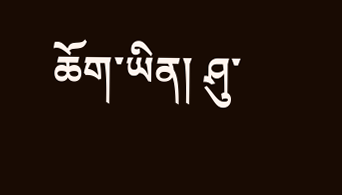ཆོག་ཡིན། ཤུ་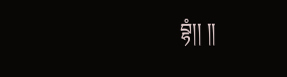བྷཾ།། །།